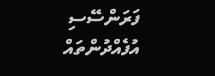ފަރަންސޭސި އުފެއްދުންތައް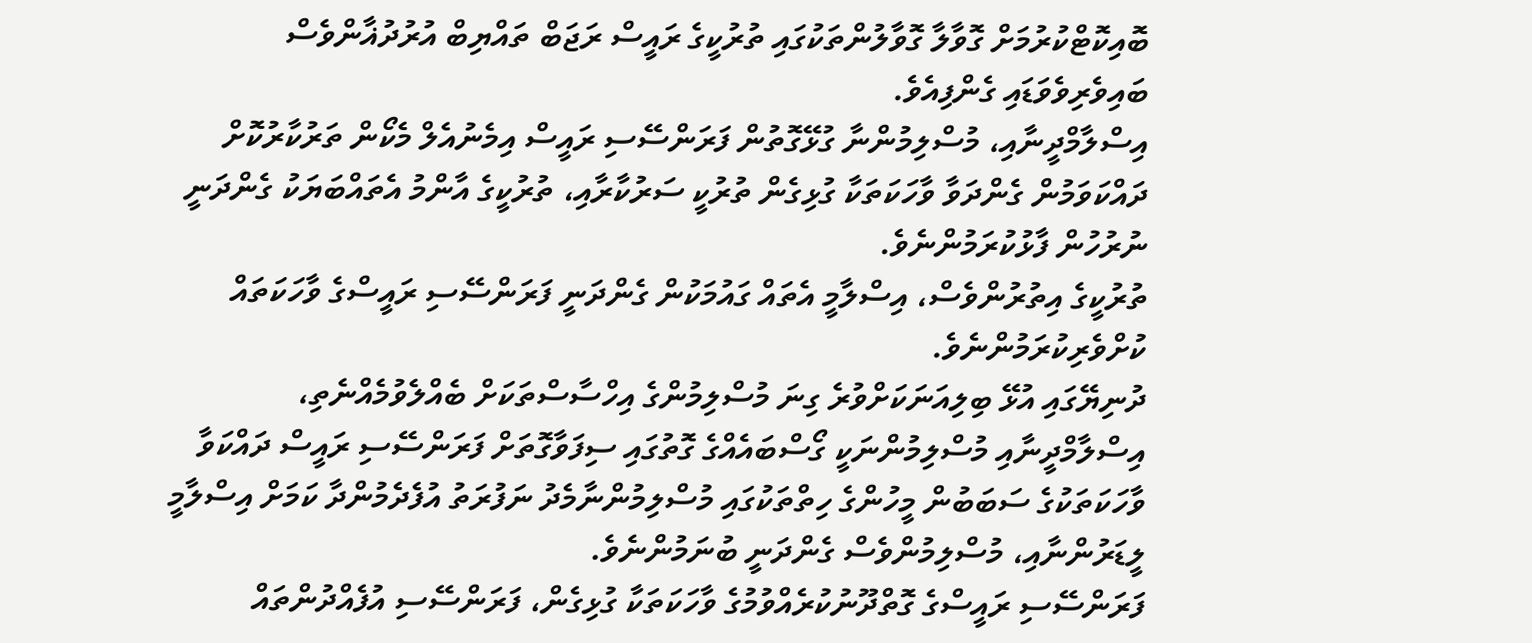ބޮއިކޮޓްކުރުމަށް ގޮވާލާ ގޮވާލުންތަކުގައި ތުރުކީގެ ރައީސް ރަޖަބް ތައްޔިބް އުރުދުޣާންވެސް ބައިވެރިވެވަޑައި ގެންފިއެވެ.
އިސްލާމްދީނާއި، މުސްލިމުންނާ ގުޅޭގޮތުން ފަރަންސޭސި ރައީސް އިމެނުއެލް މެކޯން ތަރުކާރުކޮށް ދައްކަވަމުން ގެންދަވާ ވާހަކަތަކާ ގުޅިގެން ތުރުކީ ސަރުކާރާއި، ތުރުކީގެ އާންމު އެތައްބަޔަކު ގެންދަނީ ނުރުހުން ފާޅުކުރަމުންނެވެ.
ތުރުކީގެ އިތުރުންވެސް، އިސްލާމީ އެތައް ގައުމަކުން ގެންދަނީ ފަރަންސޭސި ރައީސްގެ ވާހަކަތައް ކުށްވެރިކުރަމުންނެވެ.
ދުނިޔޭގައި އުޅޭ ބިލިއަނަކަށްވުރެ ގިނަ މުސްލިމުންގެ އިހްސާސްތަކަށް ބެއްލެވުމެއްނެތި، އިސްލާމްދީނާއި މުސްލިމުންނަކީ ގޯސްބައެއްގެ ގޮތުގައި ސިފަވާގޮތަށް ފަރަންސޭސި ރައީސް ދައްކަވާ ވާހަކަތަކުގެ ސަބަބުން މީހުންގެ ހިތްތަކުގައި މުސްލިމުންނާމެދު ނަފުރަތު އުފެދެމުންދާ ކަމަށް އިސްލާމީ ލީޑަރުންނާއި، މުސްލިމުންވެސް ގެންދަނީ ބުނަމުންނެވެ.
ފަރަންސޭސި ރައީސްގެ ގޮތްދޫނުކުރެއްވުމުގެ ވާހަކަތަކާ ގުޅިގެން، ފަރަންސޭސި އުފެއްދުންތައް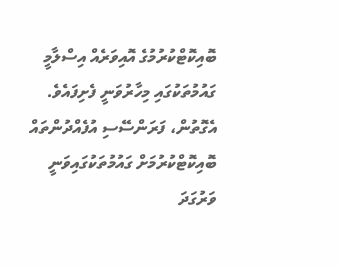ބޮއިކޮޓްކުރުމުގެ އޮއިވަރެއް އިސްލާމީ ގައުމުތަކުގައި މިހާރުވަނީ ފެށިފައެވެ.
އެގޮތުން، ފަރަންސޭސި އުފެއްދުންތައް ބޮއިކޮޓްކުރުމަށް ގައުމުތަކުގައިވަނީ ވަރުގަދަ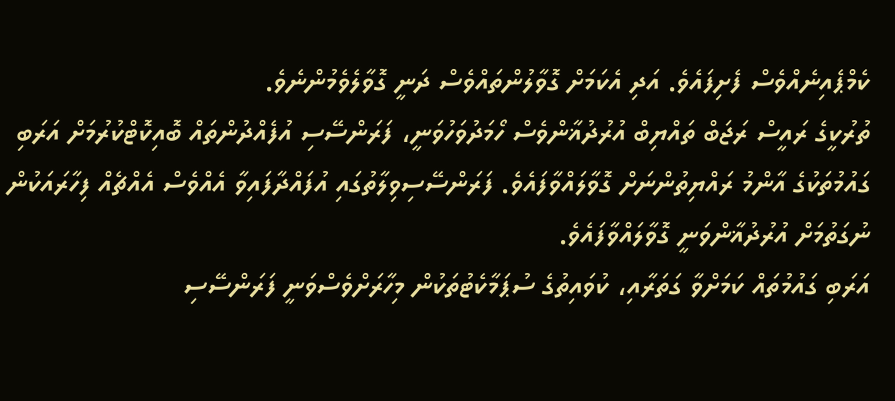ކެމްޕެއިނެއްވެސް ފެށިފައެވެ. އަދި އެކަމަށް ގޮވާލުންތައްވެސް ދަނީ ގޮވާލެވެމުންނެވެ.
ތުރުކީގެ ރައީސް ރަޖަބް ތައްޔިބް އުރުދުޣާންވެސް ހޯމަދުވަހުވަނީ، ފަރަންސޭސި އުފެއްދުންތައް ބޮއިކޮޓްކުރުމަށް އަރަބި ގައުމުތަކުގެ އާންމު ރައްޔިތުންނަށް ގޮވާލައްވާފައެވެ. ފަރަންސޭސިވިލާތުގައި އުފައްދާފައިވާ އެއްވެސް އެއްޗެއް ފިހާރައަކުން ނުގަތުމަށް އުރުދުޣާންވަނީ ގޮވާލައްވާފައެވެ.
އަރަބި ގައުމުތައް ކަމަށްވާ ގަތަރާއި، ކުވައިތުގެ ސުޕަމާކެޓުތަކުން މިހާރަށްވެސްވަނީ ފަރަންސޭސި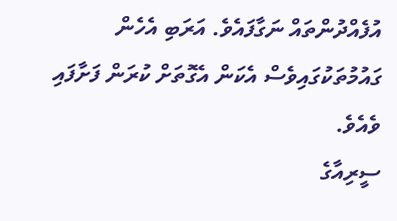އުފެއްދުންތައް ނަގާފައެވެ. އަރަބި އެހެން ގައުމުތަކުގައިވެސް އެކަން އެގޮތަށް ކުރަން ފަށާފައި ވެއެވެ.
ސީރިއާގެ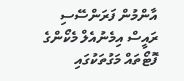އާންމުން ފަރަންސޭސި ރައީސް އިމެނުއެލް މެކޯންގެ ފޮޓޯތައް މަގުތަކުގައި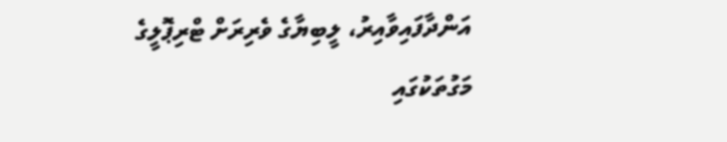އަންދާފައިވާއިރު، ލީބިޔާގެ ވެރިރަށް ޓްރިޕޮލީގެ މަގުތަކުގައި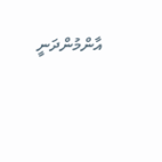އާންމުންދަނީ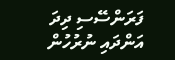ފަރަންސޭސި ދިދަ އަންދައި ނުރުހުން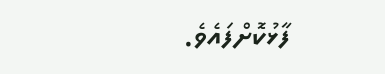ފާޅުކޮށްފައެވެ.